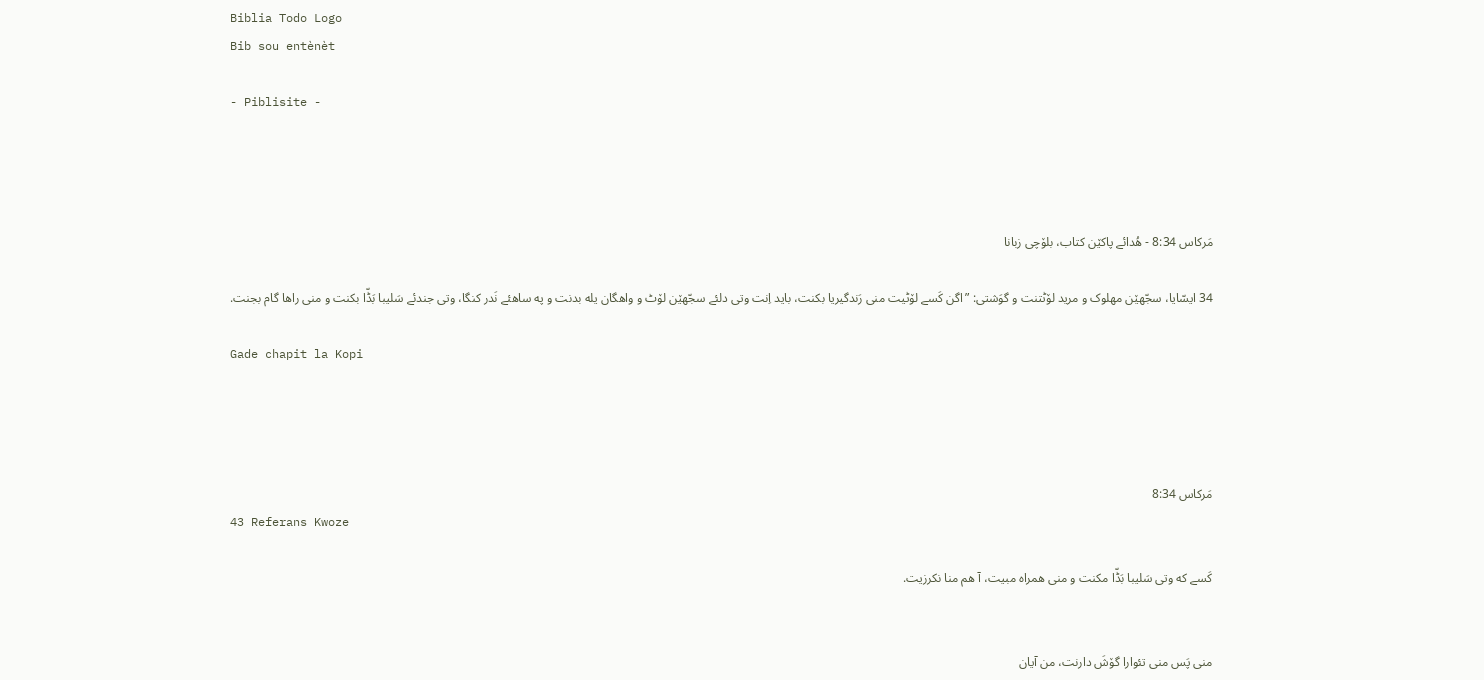Biblia Todo Logo
Bib sou entènèt

- Piblisite -




مَرکاس 8:34 - هُدائے پاکێن کتاب، بلۆچی زبانا

34 ایسّایا، سجّهێن مهلوک و مرید لۆٹتنت و گوَشتی: ”اگن کَسے لۆٹیت منی رَندگیریا بکنت، باید اِنت وتی دلئے سجّهێن لۆٹ و واهگان یله بدنت و په ساهئے نَدر کنگا، وتی جندئے سَلیبا بَڈّا بکنت و منی راها گام بجنت.

Gade chapit la Kopi




مَرکاس 8:34
43 Referans Kwoze

کَسے که وتی سَلیبا بَڈّا مکنت و منی همراه مبیت، آ هم منا نکرزیت.


منی پَس منی تئوارا گۆشَ دارنت، من آیان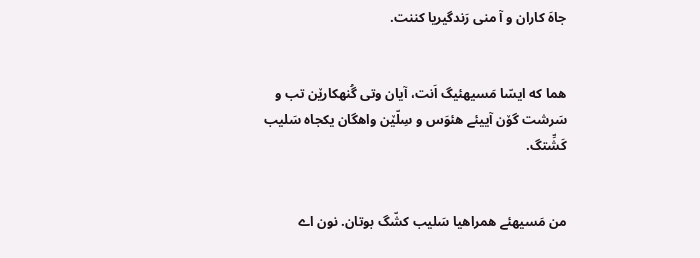جاهَ کاران و آ منی رَندگیریا کننت.


هما که ایسّا مَسیهئیگ اَنت، آیان وتی گُنهکارێن تب و سَرشت گۆن آییئے هئوَس و سِلّێن واهگان یکجاه سَلیب کَشِّتگ.


من مَسیهئے همراهیا سَلیب کشّگ بوتان. نون اے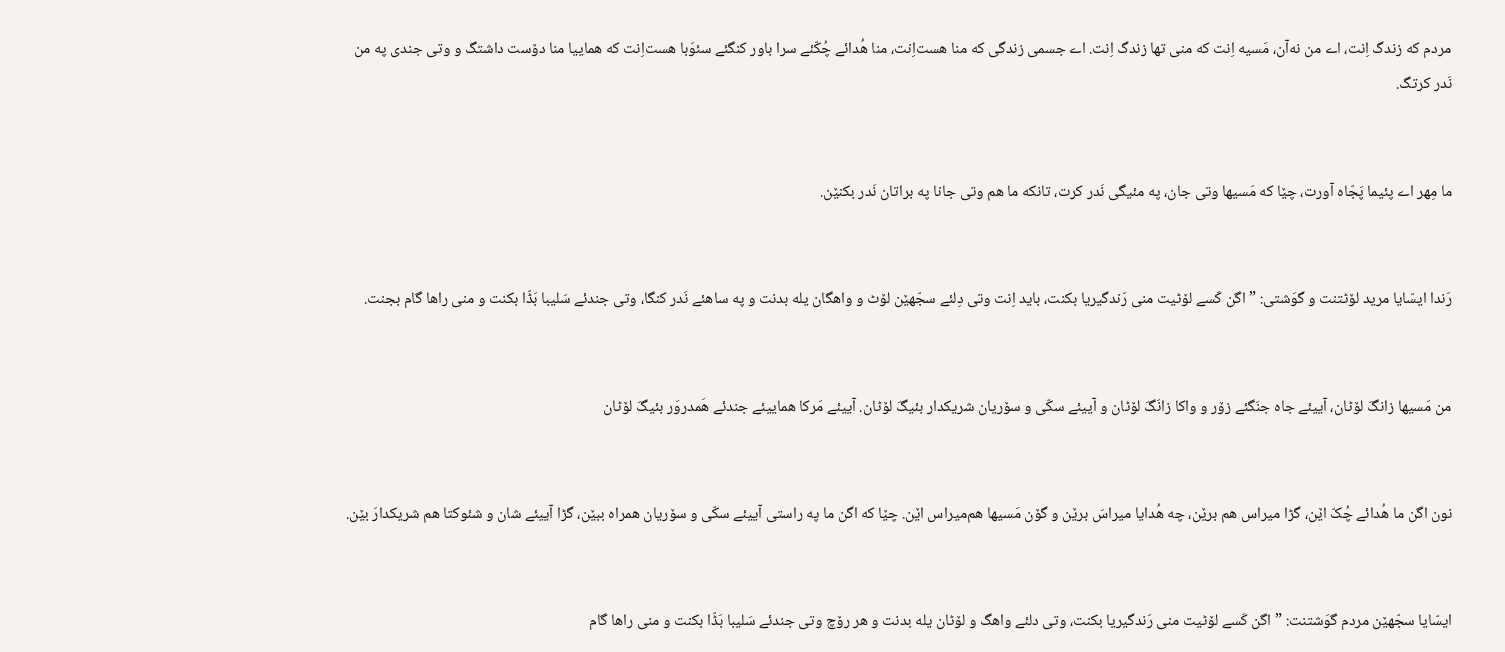مردم که زندگ اِنت، اے من نه‌آن، مَسیه اِنت که منی تها زندگ اِنت. اے جسمی زندگی که منا هست‌اِنت، منا هُدائے چُکّئے سرا باور کنگئے سئوَبا هست‌اِنت که هماییا منا دۆست داشتگ و وتی جندی په من نَدر کرتگ.


ما مِهر اے پئیما پَجّاه آورت، چێا که مَسیها وتی جان، په مئیگی نَدر کرت، تانکه ما هم وتی جانا په براتان نَدر بکنێن.


رَندا ایسّایا مرید لۆٹتنت و گوَشتی: ”اگن کَسے لۆٹیت منی رَندگیریا بکنت، باید اِنت وتی دِلئے سجّهێن لۆٹ و واهگان یله بدنت و په ساهئے نَدر کنگا، وتی جندئے سَلیبا بَڈّا بکنت و منی راها گام بجنت.


من مَسیها زانگَ لۆٹان، آییئے جاه جنَگئے زۆر و واکا زانَگَ لۆٹان و آییئے سکّی و سۆریان شریکدار بئیگَ لۆٹان. آییئے مَرکا هماییئے جندئے هَمدروَر بئیگَ لۆٹان


نون اگن ما هُدائے چُکّ اێن، گڑا میراس هم برێن، چه هُدایا میراسَ برێن و گۆن مَسیها هم‌میراس اێن. چێا که اگن ما په راستی آییئے سکّی و سۆریان همراه ببێن، گڑا آییئے شان و شئوکتا هم شریکدارَ بێن.


ایسّایا سجّهێن مردم گوَشتنت: ”اگن کَسے لۆٹیت منی رَندگیریا بکنت، وتی دلئے واهگ و لۆٹان یله بدنت و هر رۆچ وتی جندئے سَلیبا بَڈّا بکنت و منی راها گام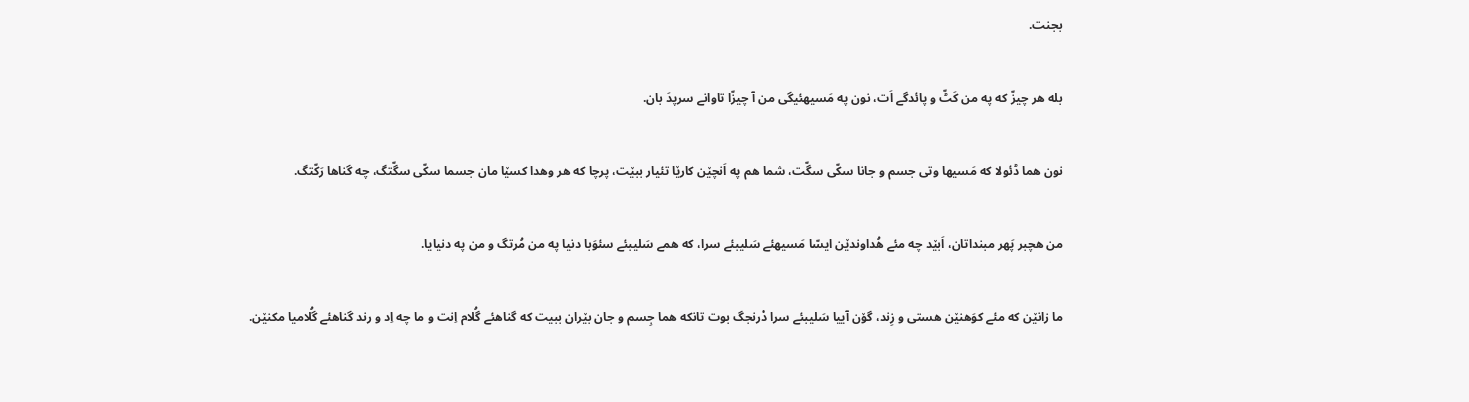بجنت.


بله هر چیزّ که په من کَٹّ و پائدگے اَت، نون په مَسیهئیگی من آ چیزّا تاوانے سرپدَ بان.


نون هما ڈئولا که مَسیها وتی جسم و جانا سکّی سگّت، شما هم په اَنچێن کارێا تئیار ببێت، پرچا که هر وهدا کسێا مان جسما سکّی سگّتگ، چه گناها رَکّتگ.


من هچبر پَهر مبنداتان، اَبێد چه مئے هُداوندێن ایسّا مَسیهئے سَلیبئے سرا، که همے سَلیبئے سئوَبا دنیا په من مُرتگ و من په دنیایا.


ما زانێن که مئے کوَهنێن هستی و زِند، گۆن آییا سَلیبئے سرا دْرنجگ بوت تانکه هما جِسم و جان بێران ببیت که گناهئے گُلام اِنت و ما چه اِد و رند گناهئے گُلامیا مکنێن.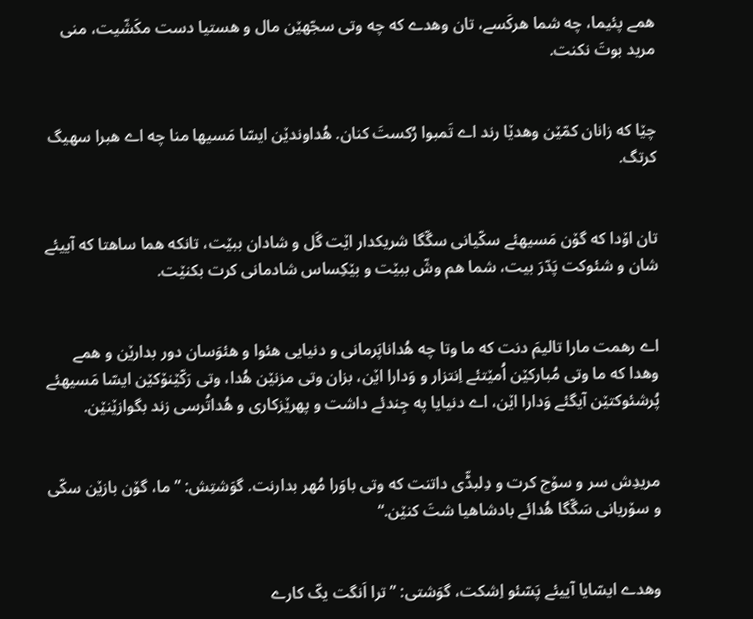همے پئیما، چه شما هرکَسے، تان وهدے که چه وتی سجّهێن مال و هستیا دست مکَشّیت، منی مرید بوتَ نکنت.


چێا که زانان کمّێن وهدێا رند اے تَمبوا رُکستَ کنان. هُداوندێن ایسّا مَسیها منا چه اے هبرا سهیگ کرتگ.


تان اۆدا که گۆن مَسیهئے سکّیانی سگّگا شریکدار اێت گَل و شادان ببێت، تانکه هما ساهتا که آییئے شان و شئوکت پَدّرَ بیت، شما هم وشّ ببێت و بێکِساس شادمانی کرت بکنێت.


اے رهمت مارا تالیمَ دنت که ما وتا چه هُداناپَرمانی و دنیایی هئوا و هئوَسان دور بدارێن و همے وهدا که ما وتی مُبارکێن اُمێتئے اِنتزار و وَدارا اێن، بزان وتی مزنێن هُدا، وتی رَکّێنۆکێن ایسّا مَسیهئے پُرشئوکتێن آیگئے وَدارا اێن، اے دنیایا په جِندئے داشت و پهرێزکاری و هُداتُرسی زند بگوازێنێن.


مریدِش سر و سۆج کرت و دِلبڈّی داتنت که وتی باوَرا مُهر بدارنت. گوَشتِش: ”ما، گۆن بازێن سکّی و سۆریانی سَگّگا هُدائے بادشاهیا شتَ کنێن.“


وهدے ایسّایا آییئے پَسّئو اِشکت، گوَشتی: ”ترا اَنگت یکّ کارے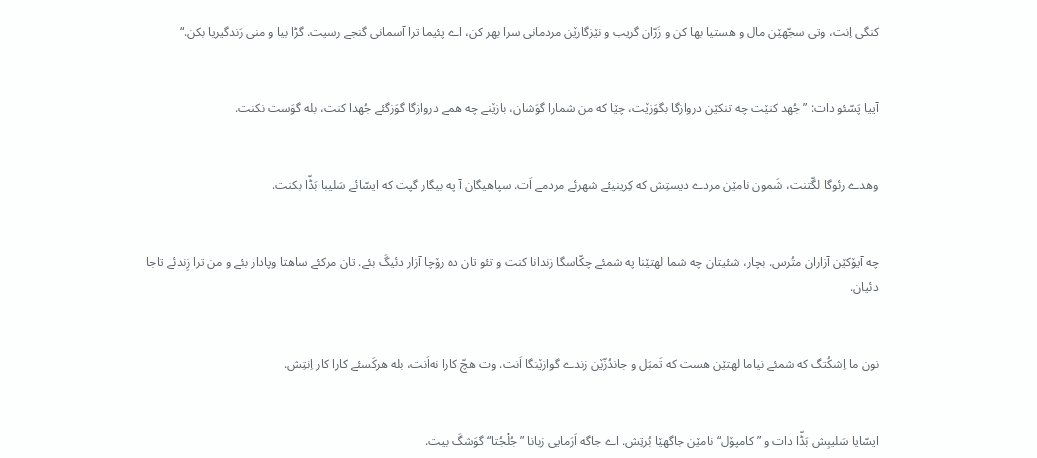کنگی اِنت، وتی سجّهێن مال و هستیا بها کن و زَرّان گریب و نێزگارێن مردمانی سرا بهر کن، اے پئیما ترا آسمانی گنجے رسیت. گڑا بیا و منی رَندگیریا بکن.“


آییا پَسّئو دات: ”جُهد کنێت چه تنکێن دروازگا بگوَزێت، چێا که من شمارا گوَشان، بازێنے چه همے دروازگا گوَزگئے جُهدا کنت، بله گوَست نکنت.


وهدے رئوگا لگّتنت، شَمون نامێن مردے دیستِش که کِرینیئے شهرئے مردمے اَت. سپاهیگان آ په بیگار گپت که ایسّائے سَلیبا بَڈّا بکنت.


چه آیۆکێن آزاران متُرس. بچار، شئیتان چه شما لهتێنا په شمئے چکّاسگا زندانا کنت و تئو تان ده رۆچا آزار دئیگَ بئے. تان مرکئے ساهتا وپادار بئے و من ترا زِندئے تاجا دئیان.


نون ما اِشکُتگ که شمئے نیاما لهتێن هست که تَمبَل و جاندُزّێن زندے گوازێنگا اَنت. وت هچّ کارا نه‌اَنت، بله هرکَسئے کارا کار اِنتِش.


ایسّایا سَلیبِش بَڈّا دات و ”کامپۆل“ نامێن جاگهێا بُرتِش. اے جاگه اَرَمایی زبانا ”جُلْجُتا“ گوَشگَ بیت.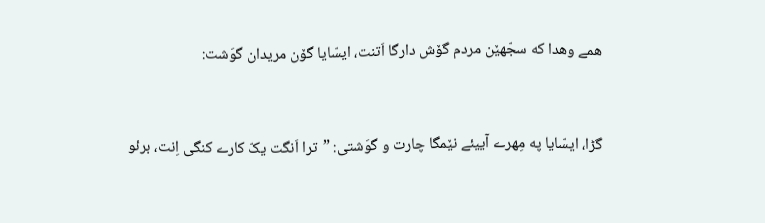همے وهدا که سجّهێن مردم گۆش دارگا اَتنت، ایسّایا گۆن مریدان گوَشت:


گڑا، ایسّایا په مِهرے آییئے نێمگا چارت و گوَشتی: ”ترا اَنگت یکّ کارے کنگی اِنت، برئو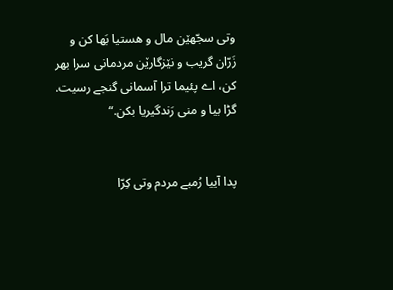وتی سجّهێن مال و هستیا بَها کن و زَرّان گریب و نێزگارێن مردمانی سرا بهر کن، اے پئیما ترا آسمانی گنجے رسیت. گڑا بیا و منی رَندگیریا بکن.“


پدا آییا رُمبے مردم وتی کِرّا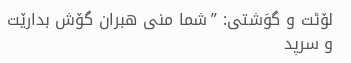لۆٹت و گوَشتی: ”شما منی هبران گۆش بدارێت و سرپد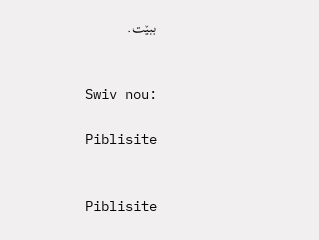ببێت.


Swiv nou:

Piblisite


Piblisite